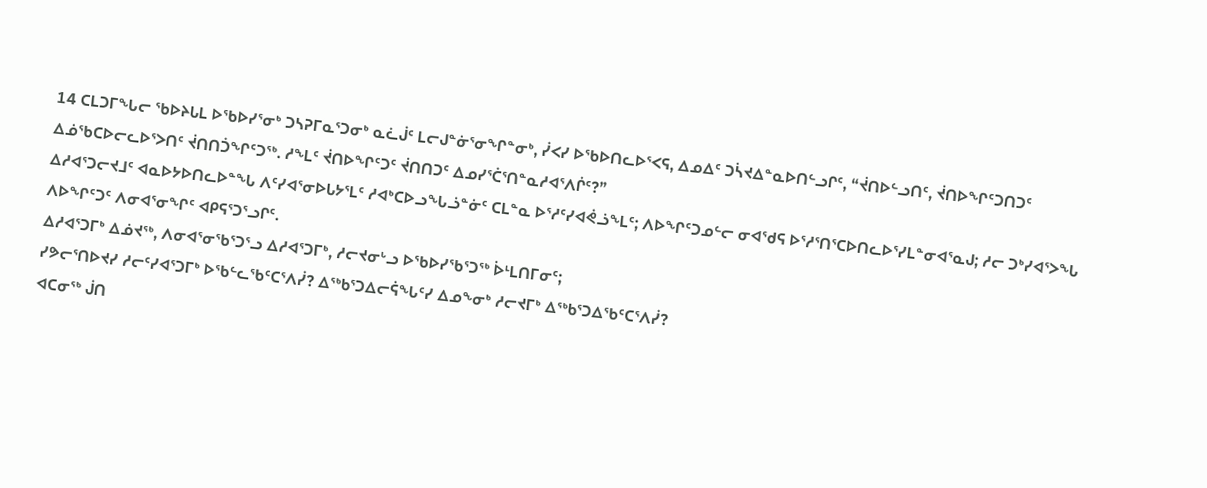14 ᑕᒪᑐᒥᖓᓕ ᖃᐅᔨᒐᒪ ᐅᖃᐅᓯᕐᓂᒃ ᑐᓴᕈᒥᓇᕐᑐᓂᒃ ᓇᓛᒎᑦ ᒪᓕᒍᓐᓃᕐᓂᖏᓐᓂᒃ, ᓰᐸᓯ ᐅᖃᐅᑎᓚᐅᕐᐸᕋ, ᐃᓄᐃᑦ ᑐᓵᔪᐃᓐᓇᐅᑎᓪᓗᒋᑦ, “ᔫᑎᐅᓪᓗᑎᑦ, ᔫᑎᐅᖏᑦᑐᑎᑐᑦ ᐃᓅᖃᑕᐅᓕᓚᐅᕐᐳᑎᑦ ᔫᑎᑎᑑᖏᑦᑐᖅ. ᓱᖕᒪᑦ ᔫᑎᐅᖏᑦᑐᑦ ᔫᑎᑎᑐᑦ ᐃᓄᓯᕐᑖᕐᑎᓐᓇᓱᐊᕐᐱᒌᑦ?”
ᐃᓱᐊᕐᑐᓕᔪᒧᑦ ᐊᓇᐅᔭᐅᑎᓚᐅᓐᖓ ᐱᑦᓯᐊᕐᓂᐅᒐᔭᕐᒪᑦ ᓱᐊᒃᑕᐅᓗᖓᓘᓐᓃᑦ ᑕᒪᓐᓇ ᐅᕐᓱᑦᓯᐊᕚᓘᖕᒪᑦ; ᐱᐅᖏᑦᑐᓄᓪᓕ ᓂᐊᖁᕋ ᐅᕐᓱᕐᑎᕐᑕᐅᑎᓚᐅᕐᓯᒪᓐᓂᐊᕐᓇᒍ; ᓱᓕ ᑐᒃᓯᐊᕐᐳᖓ ᐱᐅᖏᑦᑐᑦ ᐱᓂᐊᕐᓂᖏᑦ ᐊᑭᕋᕐᑐᕐᓗᒋᑦ.
ᐃᓱᐊᕐᑐᒥᒃ ᐃᓅᔪᖅ, ᐱᓂᐊᕐᓂᖃᕐᑐᕐᓗ ᐃᓱᐊᕐᑐᒥᒃ, ᓱᓕᔪᓂᒡᓗ ᐅᖃᐅᓯᖃᕐᑐᖅ ᐆᒻᒪᑎᒥᓂᑦ;
ᓯᕗᓕᕐᑎᐅᔪᓯ ᓱᓕᑦᓯᐊᕐᑐᒥᒃ ᐅᖃᓪᓚᖃᑦᑕᕐᐱᓰ? ᐃᖅᑲᕐᑐᐃᓕᕌᖓᑦᓯ ᐃᓄᖕᓂᒃ ᓱᓕᔪᒥᒃ ᐃᖅᑲᕐᑐᐃᖃᑦᑕᕐᐱᓰ?
ᐊᑕᓂᖅ ᒎᑎ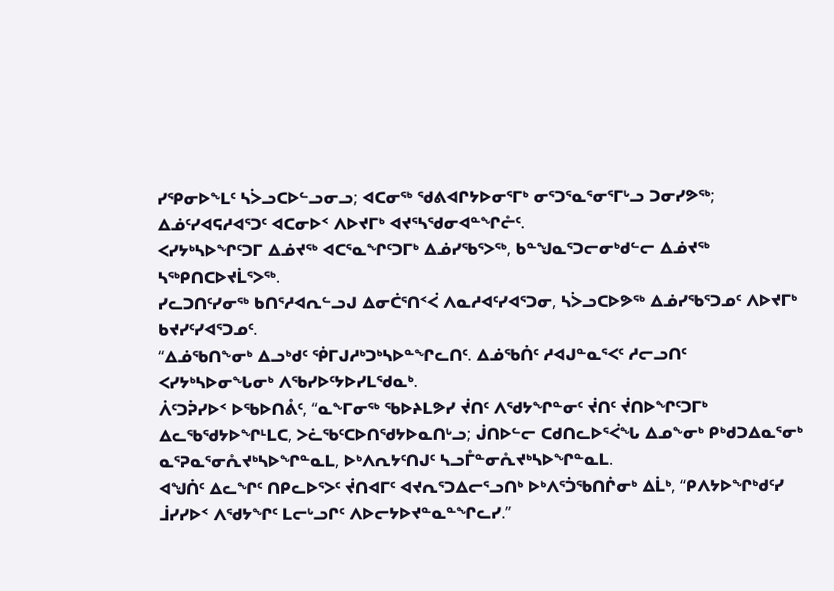ᓯᕿᓂᐅᖕᒪᑦ ᓴᐴᓗᑕᐅᓪᓗᓂᓗ; ᐊᑕᓂᖅ ᖁᕕᐊᒋᔭᐅᓂᕐᒥᒃ ᓂᕐᑐᕐᓇᕐᓂᕐᒥᒡᓗ ᑐᓂᓯᕗᖅ; ᐃᓅᑦᓯᐊᕋᓱᐊᕐᑐᑦ ᐊᑕᓂᐅᑉ ᐱᐅᔪᒥᒃ ᐊᔪᕐᓴᖁᓂᐊᓐᖏᓔᑦ.
ᐸᓯᔭᒃᓴᐅᖏᑦᑐᒥ ᐃᓅᔪᖅ ᐊᑕᕐᓇᖏᑦᑐᒥᒃ ᐃᓅᓯᖃᕐᐳᖅ, ᑲᓐᖑᓇᕐᑐᓕᓂᒃᑯᓪᓕ ᐃᓅᔪᖅ ᓴᖅᑭᑎᑕᐅᔪᒫᕐᐳᖅ.
ᓯᓚᑐᑎᑦᓯᓂᖅ ᑲᑎᕐᓱᐊᕆᓪᓗᒍ ᐃᓂᑖᕐᑎᑉᐹ ᐱᓇᓱᐊᑦᓯᐊᕐᑐᓂ, ᓴᐴᓗᑕᐅᕗᖅ ᐃᓅᓯᖃᕐᑐᓄᑦ ᐱᐅᔪᒥᒃ ᑲᔪᓯᑦᓯᐊᕐᑐᓄᑦ.
“ᐃᓅᖃᑎᖕᓂᒃ ᐃᓗᒃᑯᑦ ᖀᒥᒍᓱᒃᑐᒃᓴᐅᓐᖏᓚᑎᑦ. ᐃᓅᖃᑏᑦ ᓱᐊᒍᓐᓇᕐᐸᑦ ᓱᓕᓗᑎᑦ ᐸᓯᔭᒃᓴᐅᓂᖓᓂᒃ ᐱᖃᓯᐅᑦᔭᐅᓯᒪᖁᓇᒃ.
ᐲᑦᑐᕉᓯᐅᑉ ᐅᖃᐅᑎᕔᑦ, “ᓇᖕᒥᓂᖅ ᖃᐅᔨᒪᕗᓯ ᔫᑎᑦ ᐱᖁᔭᖏᓐᓂᑦ ᔫᑎᑦ ᔫᑎᐅᖏᑦᑐᒥᒃ ᐃᓚᖃᖁᔭᐅᖏᒻᒪᑕ, ᐳᓛᖃᑦᑕᐅᑎᖁᔭᐅᓇᑎᒡᓗ; ᒎᑎᐅᓪᓕ ᑕᑯᑎᓚᐅᕐᐹᖓ ᐃᓄᖕᓂᒃ ᑭᒃᑯᑐᐃᓇᕐᓂᒃ ᓇᕐᕈᓇᕐᓂᕅᔪᒃᓴᐅᖏᓐᓇᒪ, ᐅᒃᐱᕆᔭᑦᑎᒍᑦ ᓴᓗᒤᓐᓂᕅᔪᒃᓴᐅᖏᓐᓇᒪ.
ᐊᖑᑏᑦ ᐃᓚᖏᑦ ᑎᑭᓚᐅᕐᐳᑦ ᔫᑎᐊᒥᑦ ᐊᔪᕆᕐᑐᐃᓕᕐᓗᑎᒃ ᐅᒃᐱᕐᑑᖃᑎᒌᓂᒃ ᐃᒫᒃ, “ᑭᐱᔭᐅᖏᒃᑯᑦᓯ ᒨᓯᓯᐅᑉ ᐱᖁᔭᖏᑦ ᒪᓕᒡᓗᒋᑦ ᐱᐅᓕᔭᐅᔪᓐᓇᓐᖏᓚᓯ.”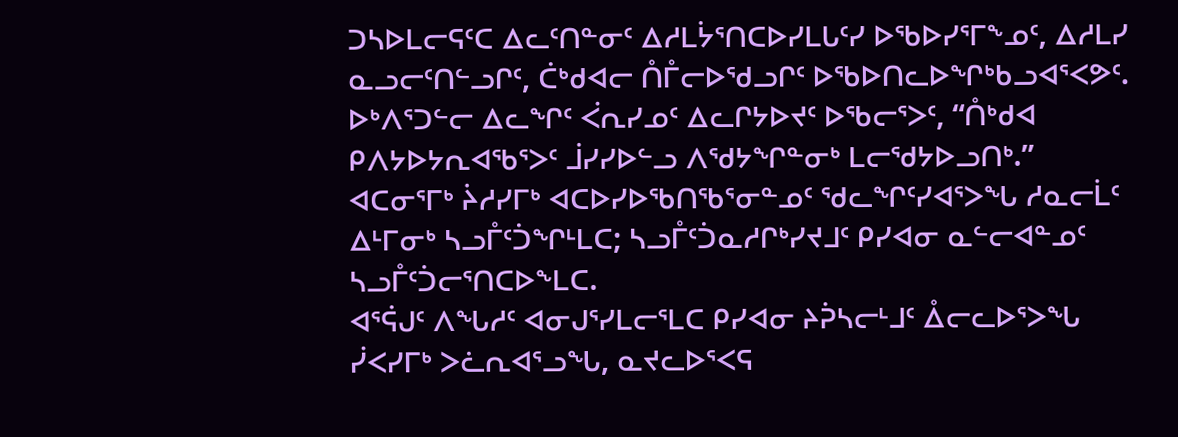ᑐᓴᐅᒪᓕᕋᑦᑕ ᐃᓚᑦᑎᓐᓂᑦ ᐃᓱᒪᔮᕐᑎᑕᐅᓯᒪᒐᑦᓯ ᐅᖃᐅᓯᕐᒥᖕᓄᑦ, ᐃᓱᒪᓯ ᓇᓗᓕᑦᑎᓪᓗᒋᑦ, ᑖᒃᑯᐊᓕ ᑍᒤᓕᐅᖁᓗᒋᑦ ᐅᖃᐅᑎᓚᐅᖏᒃᑲᓗᐊᕐᐸᕗᑦ.
ᐅᒃᐱᕐᑐᓪᓕ ᐃᓚᖏᑦ ᐹᕆᓯᓄᑦ ᐃᓚᒋᔭᐅᔪᑦ ᐅᖃᓕᕐᐳᑦ, “ᑍᒃᑯᐊ ᑭᐱᔭᐅᔭᕆᐊᖃᕐᐳᑦ ᒨᓯᓯᐅᓪᓗ ᐱᖁᔭᖏᓐᓂᒃ ᒪᓕᖁᔭᐅᓗᑎᒃ.”
ᐊᑕᓂᕐᒥᒃ ᔩᓱᓯᒥᒃ ᐊᑕᐅᓯᐅᖃᑎᖃᕐᓂᓐᓄᑦ ᖁᓚᖏᑦᓯᐊᕐᐳᖓ ᓱᓇᓕᒫᑦ ᐃᒻᒥᓂᒃ ᓴᓗᒤᑦᑑᖏᒻᒪᑕ; ᓴᓗᒤᑦᑑᓇᓱᒋᒃᓯᔪᒧᑦ ᑭᓯᐊᓂ ᓇᓪᓕᐊᓐᓄᑦ ᓴᓗᒤᑦᑑᓕᕐᑎᑕᐅᖕᒪᑕ.
ᐊᕐᕌᒍᑦ ᐱᖓᓱᑦ ᐊᓂᒍᕐᓯᒪᓕᕐᒪᑕ ᑭᓯᐊᓂ ᔨᕉᓴᓕᒻᒧᑦ ᐂᓕᓚᐅᕐᐳᖓ ᓰᐸᓯᒥᒃ ᐳᓛᕆᐊᕐᓗᖓ, ᓇᔪᓚᐅᕐᐸᕋ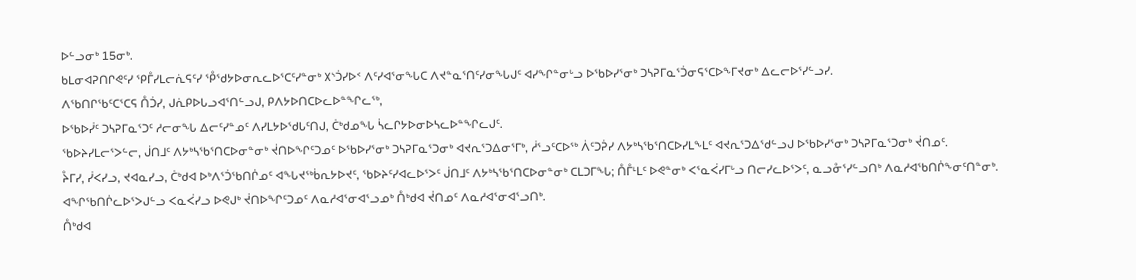ᐅᓪᓗᓂᒃ 15ᓂᒃ.
ᑲᒪᓂᐊᕈᑎᒋᕙᑦᓯ ᕿᒤᓯᒪᓕᕇᕋᑦᓯ ᕾᖁᔭᐅᓂᕆᓚᐅᕐᑕᑦᓯᓐᓂᒃ ᙭ᔅᑑᓯᐅᑉ ᐱᑦᓯᐊᕐᓂᖓᑕ ᐱᔪᓐᓇᕐᑎᑦᓯᓂᖓᒍᑦ ᐊᓯᖏᓐᓂᒡᓗ ᐅᖃᐅᓯᕐᓂᒃ ᑐᓴᕈᒥᓇᕐᑑᓂᕋᕐᑕᐅᖕᒥᔪᓂᒃ ᐃᓚᓕᐅᕐᓯᓪᓗᓯ.
ᐱᖃᑎᒋᖃᑦᑕᕐᑕᕋ ᑍᑑᓯ, ᒍᕇᑭᐅᒐᓗᐊᕐᑎᓪᓗᒍ, ᑭᐱᔭᐅᑎᑕᐅᓚᐅᓐᖏᓚᖅ,
ᐅᖃᐅᓰᑦ ᑐᓴᕈᒥᓇᕐᑐᑦ ᓱᓕᓂᖓ ᐃᓕᑦᓯᓐᓄᑦ ᐱᓯᒪᔭᐅᖁᒐᑦᑎᒍ, ᑖᒃᑯᓄᖓ ᓵᓚᒋᔭᐅᓂᐅᓴᓚᐅᓐᖏᓚᒍᑦ.
ᖃᐅᔨᓯᒪᓕᕐᐳᓪᓕ, ᒎᑎᒧᑦ ᐱᔭᒃᓴᖃᕐᑎᑕᐅᓂᓐᓂᒃ ᔫᑎᐅᖏᑦᑐᓄᑦ ᐅᖃᐅᓯᕐᓂᒃ ᑐᓴᕈᒥᓇᕐᑐᓂᒃ ᐊᔪᕆᕐᑐᐃᓂᕐᒥᒃ, ᓲᕐᓗᑦᑕᐅᖅ ᐲᑦᑐᕉᓯ ᐱᔭᒃᓴᖃᕐᑎᑕᐅᓯᒪᖕᒪᑦ ᐊᔪᕆᕐᑐᐃᖁᓪᓗᒍ ᐅᖃᐅᓯᕐᓂᒃ ᑐᓴᕈᒥᓇᕐᑐᓂᒃ ᔫᑎᓄᑦ.
ᔧᒥᓯ, ᓰᐸᓯᓗ, ᔪᐊᓇᓯᓗ, ᑖᒃᑯᐊ ᐅᒃᐱᕐᑑᖃᑎᒌᓄᑦ ᐊᖓᔪᖅᑳᕆᔭᐅᔪᑦ, ᖃᐅᔨᑦᓯᐊᓚᐅᕐᐳᑦ ᒎᑎᒧᑦ ᐱᔭᒃᓴᖃᕐᑎᑕᐅᓂᓐᓂᒃ ᑕᒪᑐᒥᖓ; ᑍᒤᒻᒪᑦ ᐅᕙᓐᓂᒃ ᐸᕐᓇᐹᓯᒥᒡᓗ ᑎᓕᓯᓚᐅᕐᐳᑦ, ᓇᓗᓁᕐᓯᓪᓗᑎᒃ ᐱᓇᓱᐊᖃᑎᒌᖕᓂᑦᑎᓐᓂᒃ. ᐊᖏᖃᑎᒌᓚᐅᕐᐳᒍᓪᓗ ᐸᓇᐹᓯᓗ ᐅᕙᒍᒃ ᔫᑎᐅᖏᑦᑐᓄᑦ ᐱᓇᓱᐊᕐᓂᐊᕐᓗᓄᒃ ᑍᒃᑯᐊ ᔫᑎᓄᑦ ᐱᓇᓱᐊᕐᓂᐊᕐᓗᑎᒃ.
ᑍᒃᑯᐊ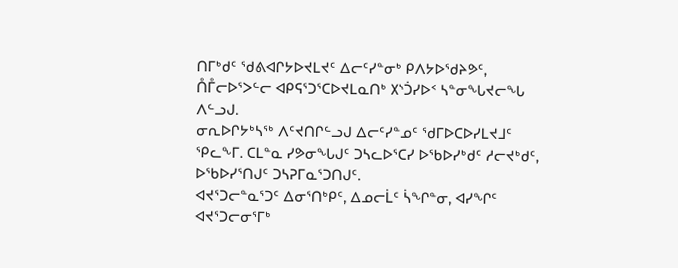ᑎᒥᒃᑯᑦ ᖁᕕᐊᒋᔭᐅᔪᒪᔪᑦ ᐃᓕᑦᓯᓐᓂᒃ ᑭᐱᔭᐅᖁᔨᕗᑦ, ᑍᒤᓕᐅᕐᐳᓪᓕ ᐊᑭᕋᕐᑐᕐᑕᐅᔪᒪᓇᑎᒃ ᙭ᔅᑑᓯᐅᑉ ᓴᓐᓂᖓᔪᓕᖓ ᐱᓪᓗᒍ.
ᓂᕆᐅᒋᔭᒃᓴᖅ ᐱᑦᔪᑎᒋᓪᓗᒍ ᐃᓕᑦᓯᓐᓄᑦ ᖁᒥᐅᑕᐅᓯᒪᔪᒧᑦ ᕿᓚᖕᒥ. ᑕᒪᓐᓇ ᓯᕗᓂᖓᒍᑦ ᑐᓴᓚᐅᕐᑕᓯ ᐅᖃᐅᓯᒃᑯᑦ ᓱᓕᔪᒃᑯᑦ, ᐅᖃᐅᓯᕐᑎᒍᑦ ᑐᓴᕈᒥᓇᕐᑐᑎᒍᑦ.
ᐊᔪᕐᑐᓕᓐᓇᕐᑐᑦ ᐃᓂᕐᑎᒃᑭᑦ, ᐃᓄᓕᒫᑦ ᓵᖏᓐᓂ, ᐊᓯᖏᑦ ᐊᔪᕐᑐᓕᓂᕐᒥᒃ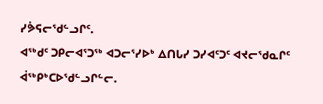ᓯᕘᕋᓕᖁᓪᓗᒋᑦ.
ᐊᖅᑯᑦ ᑐᑭᓕᐊᕐᑐᖅ ᐊᑐᓕᕐᓯᐅᒃ ᐃᑎᒐᓯ ᑐᓯᐊᑦᑐᑦ ᐊᔪᓕᖁᓇᒋᑦ ᐋᖅᑭᒃᑕᐅᖁᓪᓗᒋᓪᓕ.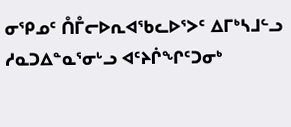ᓂᕿᓄᑦ ᑍᒤᓕᐅᕆᐊᖃᓚᐅᕐᐳᑦ ᐃᒥᒃᓴᒧᓪᓗ ᓱᓇᑐᐃᓐᓇᕐᓂᒡᓗ ᐊᑦᔨᒌᖏᑦᑐᓂᒃ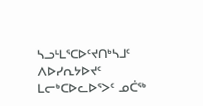ᓴᓗᒻᒪᕐᑕᐅᑦᔪᑎᒃᓴᒧᑦ ᐱᐅᓯᕆᔭᐅᔪᑦ ᒪᓕᒃᑕᐅᓚᐅᕐᐳᑦ ᓄᑖᖅ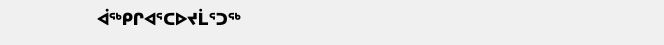ᐋᖅᑭᒋᐊᕐᑕᐅᔪᒫᕐᑐᖅ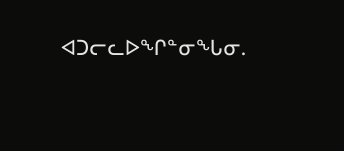ᐊᑐᓕᓚᐅᖏᓐᓂᖓᓂ.